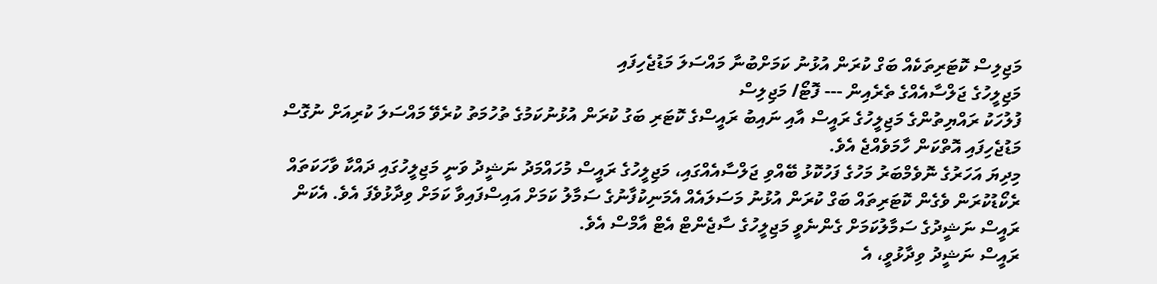މަޖިލިސް ކޮޓަރިތަކެއް ބަގް ކުރަން އުޅުނު ކަމަށްބުނާ މައްސަލަ މަޑުޖެހިފައި
މަޖިލީހުގެ ޖަލްސާއެއްގެ ތެރެއިން --- ފޮޓޯ/ މަޖިލިސް
ފުލުހަކު ރައްޔިތުންގެ މަޖިލީހުގެ ރައީސް އާއި ނައިބު ރައީސްގެ ކޮޓަރި ބަގު ކުރަން އުޅުނުކަމުގެ ތުހުމަތު ކުރެވޭ މައްސަލަ ކުރިއަށް ނުގޮސް މަޑުޖެހިފައި އޮތްކަން ހާމަވެއްޖެ އެވެ.
މިދިޔަ އަހަރުގެ ނޮވެމްބަރު މަހުގެ ފަހުކޮޅު ބޭއްވި ޖަލްސާއެއްގައި، މަޖިލީހުގެ ރައީސް މުހައްމަދު ނަޝީދު ވަނީ މަޖިލީހުގައި ދައްކާ ވާހަކަތައް ރެކޯޑުކުރަން ވެގެން ކޮޓަރިތައް ބަގް ކުރަން އުޅުނު މަސަލައެއް އެމަނިކުފާނުގެ ސަމާލު ކަމަށް އައިސްފައިވާ ކަމަށް ވިދާޅުވެފަ އެވެ. އެކަން ރައީސް ނަޝީދުގެ ސަމާލުކަމަށް ގެންނެވީ މަޖިލީހުގެ ސާޖެންޓް އެޓް އާމްސް އެވެ.
ރައީސް ނަޝީދު ވިދާޅުވީ، އެ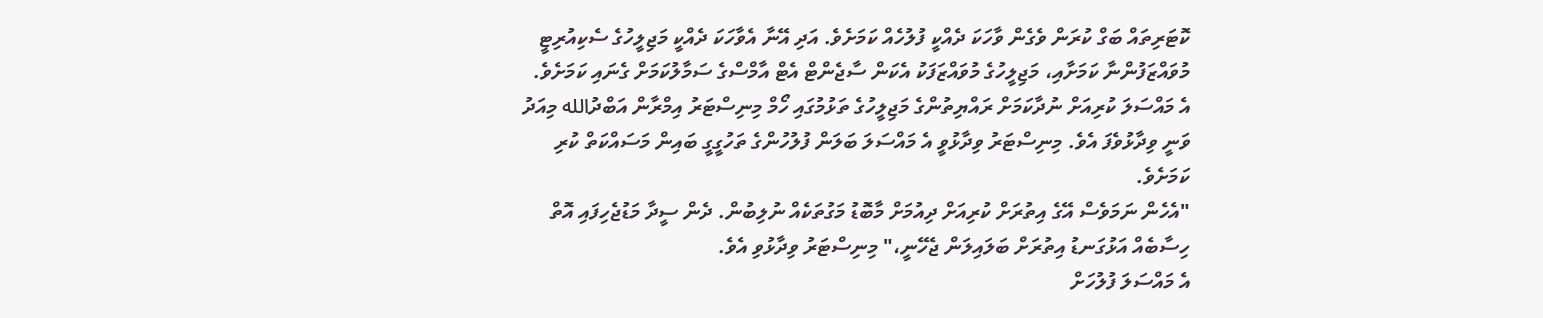ކޮޓަރިތައް ބަގް ކުރަން ވެގެން ވާހަކަ ދެއްކީ ފުލުހެއް ކަމަށެވެ. އަދި އޭނާ އެވާހަކަ ދެއްކީ މަޖިލީހުގެ ސެކިއުރިޓީ މުވައްޒަފުންނާ ކަމަށާއި، މަޖިލީހުގެ މުވައްޒަފަކު އެކަން ސާޖެންޓް އެޓް އާމްސްގެ ސަމާލުކަމަށް ގެނައި ކަމަށެވެ.
އެ މައްސަލަ ކުރިއަށް ނުދާކަމަށް ރައްޔިތުންގެ މަޖިލީހުގެ ތަޅުމުގައި ހޯމް މިނިސްޓަރު އިމްރާން އަބްދުالله މިއަދު ވަނީ ވިދާޅުވެފަ އެވެ. މިނިސްޓަރު ވިދާޅުވީ އެ މައްސަލަ ބަލަން ފުލުހުންގެ ތަހުގީގީ ބައިން މަސައްކަތް ކުރި ކަމަށެވެ.
"އެހެން ނަމަވެސް އޭގެ އިތުރަށް ކުރިއަށް ދިއުމަށް މާބޮޑު މަގުތަކެއް ނުލިބުން. ދެން ސީދާ މަޑުޖެހިފައި އޮތް ހިސާބެއް އަޅުގަނޑު އިތުރަށް ބަލައިލަން ޖެހޭނީ،" މިނިސްޓަރު ވިދާޅުވި އެވެ.
އެ މައްސަލަ ފުލުހަށް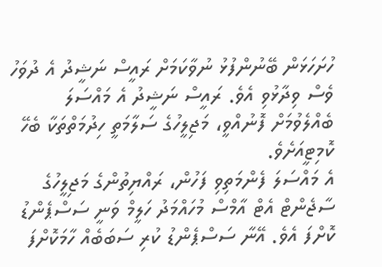ހުށަހަޅަން ބޭނުންފުޅު ނުވާކަމަށް ރައީސް ނަޝީދު އެ ދުވަހު ވެސް ވިދާޅުވި އެވެ. ރައީސް ނަޝީދު އެ މައްސަލަ ބެއްލެވުމަށް ފޮނުއްވީ، މަޖިލީހުގެ ސަލާމަތީ ހިދުމަތްތަކާ ބެހޭ ކޮމިޓީއަށެވެ.
އެ މައްސަލަ ފެންމަތިވި ފަހުން، ރައްޔިތުންގެ މަޖިލީހުގެ ސާޖެންޓް އެޓް އާމްސް މުހައްމަދު ހަލީމް ވަނީ ސަސްޕެންޑު ކޮށްފަ އެވެ. އޭނާ ސަސްޕެންޑު ކުރި ސަބަބެއް ހާމަކޮށްފަ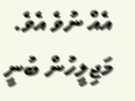އެއް ނުވެ އެވެ. މަޖިލީހުން ބުނީ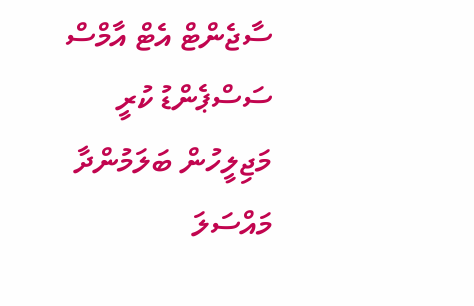ސާޖެންޓް އެޓް އާމްސް ސަސްޕެންޑު ކުރީ މަޖިލީހުން ބަލަމުންދާ މައްސަލަ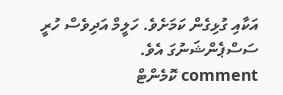އަކާއި ގުޅިގެން ކަމަށެވެ. ހަލީމް އަދިވެސް ހުރީ ސަސްޕެންޝަނުގަ އެވެ.
comment ކޮމެންޓް